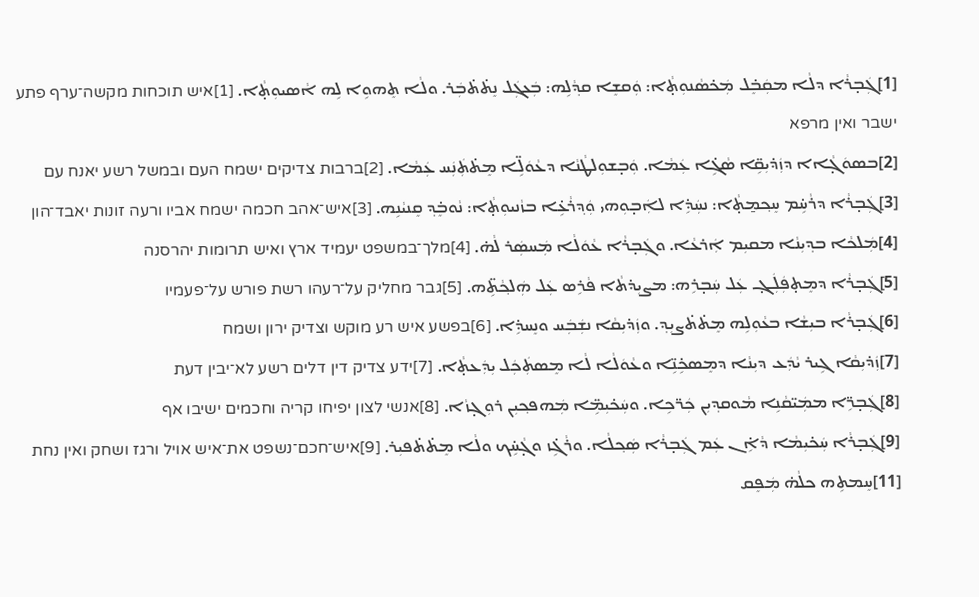[1]ܓܲܒ̣ܪܵܐ ܕܠܵܐ ܡܩܲܒܸ̇ܠ ܡܲܟ̇ܣܵܢܘܼܬ̣ܵܐ: ܘܲܩܫܸܐ ܩܕ݂ܵܠܹܗ: ܒܲܥܓܲܠ ܢܸܬ̇ܬ̇ܒܲܪ. ܘܠܵܐ ܬܸܗܘܹܐ ܠܹܗ ܐܵܣܝܘܼܬ̣ܵܐ. [1]איש תוכחות מקשה־ערף פתע ישבר ואין מרפא
[2]ܒܣܘܿܓ̣ܵܐܐ ܕܙܲܕ̇ܝܼܩܹ̈ܐ ܣܵܓܹ̇ܐ ܥܲܡܵܐ. ܘܲܒ̣ܫܘܼܠܛܵܢܵܐ ܕܥܵܘܿܠܹ̈ܐ ܡܸܬ̇ܬܲܢܲܚ ܥܲܡܵܐ. [2]ברבות צדיקים ישמח העם ובמשל רשע יאנח עם
[3]ܓܲܒ̣ܪܵܐ ܕܪܵܚܹ̇ܡ ܚܸܟ݂ܡ̱ܬ̣ܵܐ: ܢܚܲܕܹ̇ܐ ܠܐܲܒ̣ܘܼܗܝ ܘܲܕ݂ܪܵܥܹ̇ܐ ܒܙܵܢܝܘܼܬ̣ܵܐ: ܢܵܘܒܸ̇ܕ݂ ܩܸܢܝܵܢܹܗ. [3]איש־אהב חכמה ישמח אביו ורעה זונות יאבד־הון
[4]ܡܲܠܟܵܐ ܒܕ݂ܝܼܢܵܐ ܡܩܝܼܡ ܐܲܪܥܵܐ. ܘܓܲܒ̣ܪܵܐ ܥܵܘܿܠܵܐ ܡܲܚܣܲܪ ܠܵܗ̇. [4]מלך־במשפט יעמיד ארץ ואיש תרומות יהרסנה
[5]ܓܲܒ̣ܪܵܐ ܕܡܸܬ̣ܦܲܠܲܓ̣ ܥܲܠ ܚܲܒ̣ܪܹܗ: ܡܨܝܼܕ̇ܬܵܐ ܦܵܪܹܣ ܥܲܠ ܗܲܠܟ݂ܵܬܹ̈ܗ. [5]גבר מחליק על־רעהו רשת פורש על־פעמיו
[6]ܓܲܒ̣ܪܵܐ ܒܝܼܫܵܐ ܒܥܵܘܼܠܹܗ ܡܸܬ̇ܬ̇ܨܝܼܕ݂. ܘܙܲܕ̇ܝܼܩܵܐ ܢܫܲܒܲܚ ܘܢܸܚܕܹ̇ܐ. [6]בפשע איש רע מוקש וצדיק ירון ושמח
[7]ܙܲܕ̇ܝܼܩܵܐ ܓܹܝܪ ܝܵܕܲܥ ܕܝܼܢܵܐ ܕܡܸܣܟܹ̇ܢܹ̈ܐ ܘܥܵܘܿܠܵܐ ܠܵܐ ܡܸܣܬܲܟܲܠ ܝܼܕܲܥܬ̣ܵܐ. [7]ידע צדיק דין דלים רשע לא־יבין דעת
[8]ܓܲܒ̣ܪܹ̈ܐ ܡܡܲܝ̈ܩܵܢܹܐ ܡܵܘܩܕ݂ܝܼܢ ܟܲܪ̈ܟܹܐ. ܘܚܲܟ̇ܝܼܡܹ̈ܐ ܡܲܗܦܟ݂ܝܼܢ ܪܘܼܓ̣ܙܵܐ. [8]אנשי לצון יפיחו קריה וחכמים ישיבו אף
[9]ܓܲܒ̣ܪܵܐ ܚܲܟ̇ܝܼܡܵܐ ܕܵܐܹ̇ܢ ܥܲܡ ܓܲܒ̣ܪܵܐ ܣܲܟ݂ܠܵܐ. ܘܪܵܓܹ̇ܙ ܘܓ̣ܵܚܹ̇ܟ ܘܠܵܐ ܡܸܬ̇ܬ̇ܦܝܼܪ. [9]איש־חכם־נשפט את־איש אויל ורגז ושחק ואין נחת
[11]ܚܸܡܬܹܗ ܟܠܵܗ̇ ܡܲܦܸܩ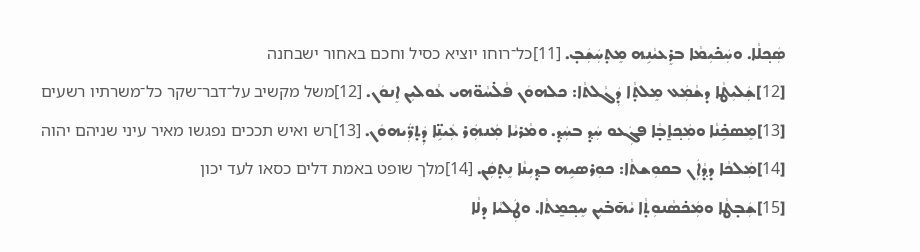ܣܲܟ݂ܠܵܐ. ܘܚܲܟ̇ܝܼܡܵܐ ܒܪܸܥܝܵܢܹܗ ܡܸܬ̣ܚܲܫܲܒ̣. [11]כל־רוחו יוציא כסיל וחכם באחור ישבחנה
[12]ܫܲܠܝܼܛܵܐ ܕܫܵܡܲܥ ܡܸܠܬ̣ܵܐ ܕܲܓܵܠܬܵܐ: ܟܠܗܘܿܢ ܦܵܠ̇ܚܵܘ̈ܗܝ ܥܵܘܠܝܼܢ ܐܸܢܘܿܢ. [12]משל מקשיב על־דבר־שקר כל־משרתיו רשעים
[13]ܡܸܣܟܹ̇ܢܵܐ ܘܡܲܟ݂ܐ̱ܒ̣ܵܐ ܦܓܲܥܘ ܚܲܕ݂ ܒܚܲܕ݂. ܘܡܵܪܝܵܐ ܡܲܢܗܲܪ ܥܲܝܢܹ̈ܐ ܕܲܬ̣ܪ̈ܲܝܗܘܿܢ. [13]רש ואיש תככים נפגשו מאיר עיני שניהם יהוה
[14]ܡܲܠܟܵܐ ܕܕ݂ܵܐܲܢ ܒܩܘܼܫܬܵܐ: ܟܘܼܪܣܝܹܗ ܒܕ݂ܝܼܢܵܐ ܢܸܬ̣ܩܲܢ. [14]מלך שופט באמת דלים כסאו לעד יכון
[15]ܫܲܒ̣ܛܵܐ ܘܡܲܟ̇ܣܵܢܘܼܬ̣ܵܐ ܝܵܗ̄ܒ̇ܝܼܢ ܚܸܟ݂ܡ̱ܬܵܐ. ܘܛܲܠܝܵܐ ܕܠܵܐ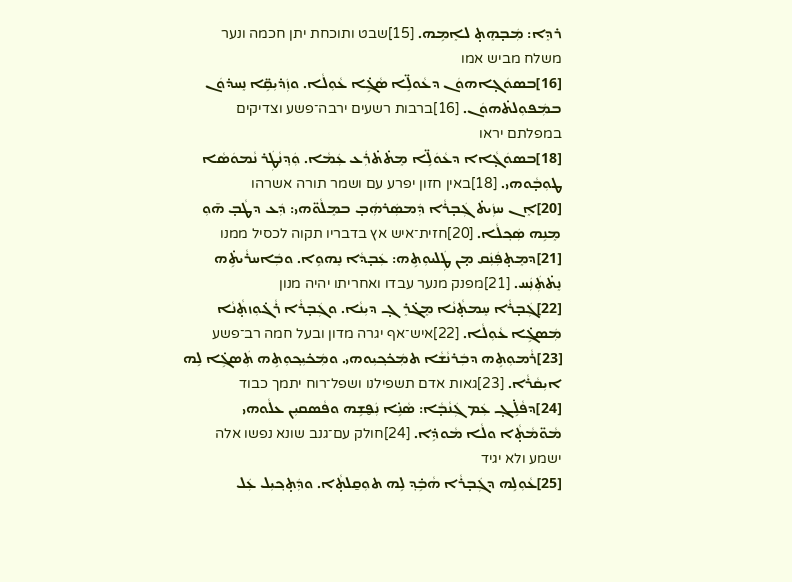ܪܕܸܐ: ܡܲܒ̣ܗܸܬ̣ ܠܐܸܡܹܗ. [15]שבט ותוכחת יתן חכמה ונער משלח מביש אמו
[16]ܒܣܘܿܓ̣ܐܗܘܿܢ ܕܥܵܘܠܹ̈ܐ ܣܵܓܹ̇ܐ ܥܵܘܼܠܵܐ. ܘܙܲܕ̇ܝܼܩܹ̈ܐ ܢܸܚܕ̇ܘܿܢ ܒܡܲܦܘܼܠܬ̇ܗܘܿܢ. [16]ברבות רשעים ירבה־פשע וצדיקים במפלתם יראו
[18]ܒܣܘܿܓ̣ܵܐܐ ܕܥܵܘܿܠܹ̈ܐ ܡܸܬ̇ܬ̇ܪܲܥ ܥܲܡܵܐ. ܘܲܕ݂ܢܵܛܲܪ ܢܵܡܘܿܣܵܐ ܛܘܼܒ̣ܵܘܗܝ. [18]באין חזון יפרע עם ושמר תורה אשרהו
[20]ܐܸܢ ܚܙܲܝܬ̇ ܓܲܒ̣ܪܵܐ ܕܲܡܣܲܪܗܲܒ̣ ܒܡܸܠܵܘ̈ܗܝ: ܕܲܥ ܕܛܵܒ̣ ܗ̄ܘܼ ܡܸܢܹܗ ܣܲܟ݂ܠܵܐ. [20]חזית־איש אץ בדבריו תקוה לכסיל ממנו
[21]ܕܡܸܬ̣ܦܲܢܲܩ ܡ̣ܢ ܛܲܠܝܘܼܬܹܗ: ܥܲܒ̣ܕܵܐ ܢܸܗܘܹܐ. ܘܒܲܐܚܪܵܝܬܹ̇ܗ ܢܸܬ̇ܬܲܢܲܚ. [21]מפנק מנער עבדו ואחריתו יהיה מנון
[22]ܓܲܒ̣ܪܵܐ ܚܸܡܬ̣ܵܢܵܐ ܡܸܓ̇ܪܸܓ̣ ܕܝܼܢܵܐ. ܘܓܲܒ̣ܪܵܐ ܪܵܓ̇ܘܼܙܬ̣ܵܢܵܐ ܡܲܣܓܹ̇ܐ ܥܵܘܼܠܵܐ. [22]איש־אף יגרה מדון ובעל חמה רב־פשע
[23]ܪܵܡܘܼܬܹܗ ܕܒܲܪܢܵܫܵܐ ܬܡܲܟ̇ܟ݂ܝܼܘܗܝ. ܘܡܲܟ̇ܝܼܟ݂ܘܼܬܹܗ ܬܲܣܓܹ̇ܐ ܠܹܗ ܐܝܼܩܵܪܵܐ. [23]גאות אדם תשפילנו ושפל־רוח יתמך כבוד
[24]ܕܦܵܠܹ̇ܓ̣ ܥܲܡ ܓܲܢܵܒ̣ܵܐ: ܣܵܢܹ̇ܐ ܢܲܦ̮ܫܹܗ ܘܦܵܣܩܝܼܢ ܥܠܵܘܗܝ ܡܵܘ̈ܡܵܬ̣ܵܐ ܘܠܵܐ ܡܵܘܕܹ̇ܐ. [24]חולק עם־גנב שונא נפשו אלה ישמע ולא יגיד
[25]ܥܵܘܼܠܹܗ ܕܓܲܒ̣ܪܵܐ ܗܵܒܹ̇ܕ݂ ܠܹܗ ܬܘܼܩ̱ܠܬ̣ܵܐ. ܘܕܲܬ̣ܟ݂ܝܼܠ ܥܲܠ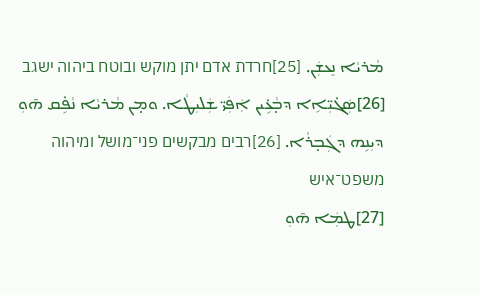ܡܵܪܝܵܐ ܢܸܥܫܲܢ. [25]חרדת אדם יתן מוקש ובוטח ביהוה ישגב
[26]ܣܲܓ̇ܝܼ̈ܐܹܐ ܕܒ̣ܵܥܹ̇ܝܢ ܐܲܦܲܝ̈ ܫܲܠܝܼܛܵܐ. ܘܡ̣ܢ ܡܵܪܝܵܐ ܢܵܦܹ̇ܩ ܗ̄ܘܼ ܕܝܼܢܹܗ ܕܓܲܒ̣ܪܵܐ. [26]רבים מבקשים פני־מושל ומיהוה משפט־איש
[27]ܛܡܲܐ ܗ̄ܘܼ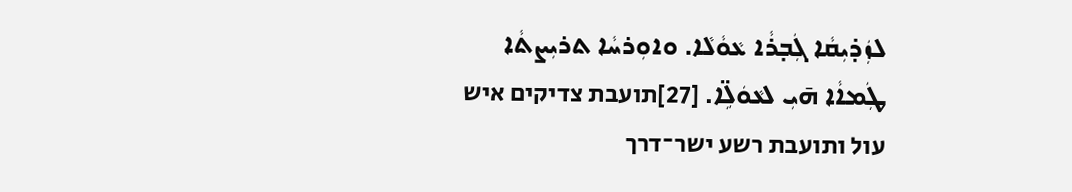ܠܙܲܕ̇ܝܼܩܵܐ ܓܲܒ̣ܪܵܐ ܥܵܘܵܠܵܐ. ܘܐܘܼܪܚܵܐ ܬܪܝܼܨܬܵܐ ܛܲܡܐܵܐ ܗ̄ܝܼ ܠܥܵܘܿܠܹ̈ܐ. [27]תועבת צדיקים איש עול ותועבת רשע ישר־דרך